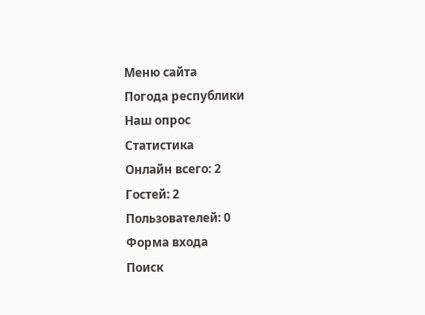Меню сайта
Погода республики
Наш опрос
Статистика
Онлайн всего: 2
Гостей: 2
Пользователей: 0
Форма входа
Поиск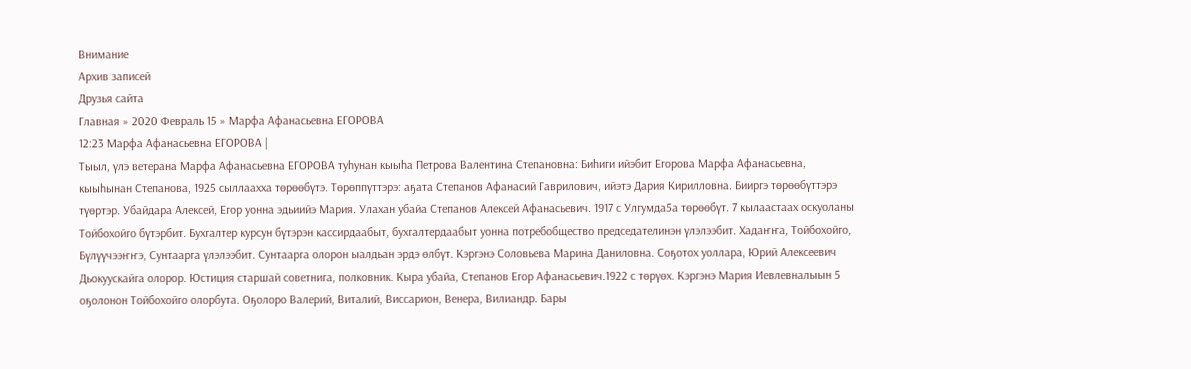Внимание
Архив записей
Друзья сайта
Главная » 2020 Февраль 15 » Марфа Афанасьевна ЕГОРОВА
12:23 Марфа Афанасьевна ЕГОРОВА |
Тыыл, үлэ ветерана Марфа Афанасьевна ЕГОРОВА туһунан кыыһа Петрова Валентина Степановна: Биһиги ийэбит Егорова Марфа Афанасьевна, кыыһынан Степанова, 1925 сыллаахха төрөөбүтэ. Төрөппүттэрэ: аҕата Степанов Афанасий Гаврилович, ийэтэ Дария Кирилловна. Бииргэ төрөөбүттэрэ түөртэр. Убайдара Алексей, Егор уонна эдьиийэ Мария. Улахан убайа Степанов Алексей Афанасьевич. 1917 с Улгумда5а төрөөбүт. 7 кылаастаах оскуоланы Тойбохойго бүтэрбит. Бухгалтер курсун бүтэрэн кассирдаабыт, бухгалтердаабыт уонна потребобщество председателинэн үлэлээбит. Хадаҥҥа, Тойбохойго, Бүлүүчээҥҥэ, Сунтаарга үлэлээбит. Сунтаарга олорон ыалдьан эрдэ өлбүт. Кэргэнэ Соловьева Марина Даниловна. Соҕотох уоллара, Юрий Алексеевич Дьокуускайга олорор. Юстиция старшай советнига, полковник. Кыра убайа, Степанов Егор Афанасьевич.1922 с төрүөх. Кэргэнэ Мария Иевлевналыын 5 оҕолонон Тойбохойго олорбута. Оҕолоро Валерий, Виталий, Виссарион, Венера, Вилиандр. Бары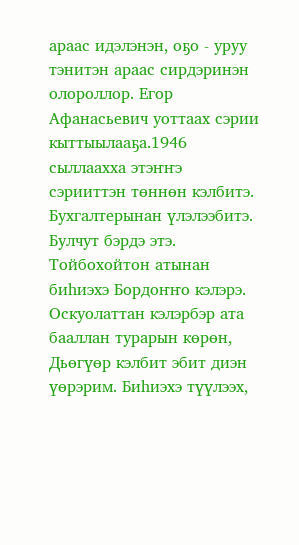араас идэлэнэн, оҕо - уруу тэнитэн араас сирдэринэн олороллор. Егор Афанасьевич уоттаах сэрии кыттыылааҕа.1946 сыллаахха этэҥҥэ сэрииттэн төннөн кэлбитэ. Бухгалтерынан үлэлээбитэ. Булчут бэрдэ этэ. Тойбохойтон атынан биһиэхэ Бордоҥҥо кэлэрэ. Оскуолаттан кэлэрбэр ата бааллан турарын көрөн, Дьөгүөр кэлбит эбит диэн үөрэрим. Биһиэхэ түүлээх,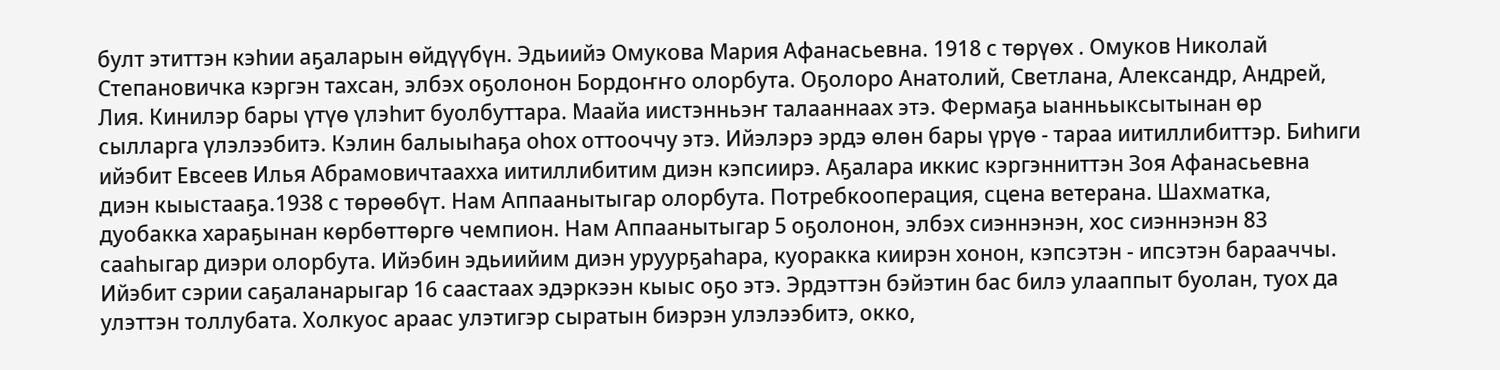булт этиттэн кэһии аҕаларын өйдүүбүн. Эдьиийэ Омукова Мария Афанасьевна. 1918 с төрүөх . Омуков Николай Степановичка кэргэн тахсан, элбэх оҕолонон Бордоҥҥо олорбута. Оҕолоро Анатолий, Светлана, Александр, Андрей, Лия. Кинилэр бары үтүө үлэһит буолбуттара. Маайа иистэнньэҥ талааннаах этэ. Фермаҕа ыанньыксытынан өр сылларга үлэлээбитэ. Кэлин балыыһаҕа оһох оттооччу этэ. Ийэлэрэ эрдэ өлөн бары үрүө - тараа иитиллибиттэр. Биһиги ийэбит Евсеев Илья Абрамовичтаахха иитиллибитим диэн кэпсиирэ. Аҕалара иккис кэргэнниттэн Зоя Афанасьевна диэн кыыстааҕа.1938 с төрөөбүт. Нам Аппаанытыгар олорбута. Потребкооперация, сцена ветерана. Шахматка, дуобакка хараҕынан көрбөттөргө чемпион. Нам Аппаанытыгар 5 оҕолонон, элбэх сиэннэнэн, хос сиэннэнэн 83 сааһыгар диэри олорбута. Ийэбин эдьиийим диэн уруурҕаһара, куоракка киирэн хонон, кэпсэтэн - ипсэтэн барааччы. Ийэбит сэрии саҕаланарыгар 16 саастаах эдэркээн кыыс оҕо этэ. Эрдэттэн бэйэтин бас билэ улааппыт буолан, туох да улэттэн толлубата. Холкуос араас улэтигэр сыратын биэрэн улэлээбитэ, окко,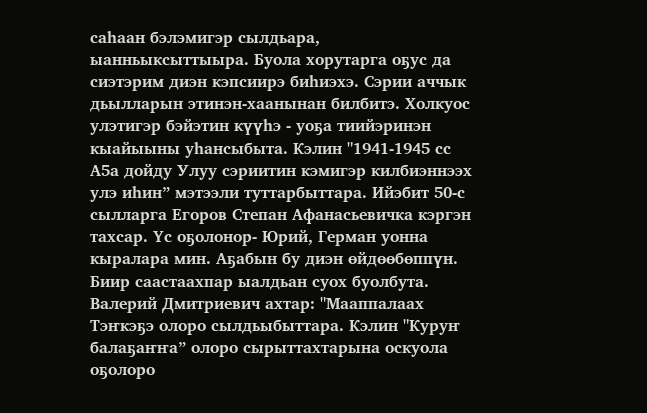саhаан бэлэмигэр сылдьара, ыанньыксыттыыра. Буола хорутарга оҕус да сиэтэрим диэн кэпсиирэ биһиэхэ. Сэрии аччык дьылларын этинэн-хаанынан билбитэ. Холкуос улэтигэр бэйэтин күүhэ - уоҕа тиийэринэн кыайыыны уһансыбыта. Кэлин "1941-1945 сс А5а дойду Улуу сэриитин кэмигэр килбиэннээх улэ иhин” мэтээли туттарбыттара. Ийэбит 50-с сылларга Егоров Степан Афанасьевичка кэргэн тахсар. Үс оҕолонор- Юрий, Герман уонна кыралара мин. Аҕабын бу диэн өйдөөбөппүн. Биир саастаахпар ыалдьан суох буолбута. Валерий Дмитриевич ахтар: "Мааппалаах Тэҥкэҕэ олоро сылдьыбыттара. Кэлин "Куруҥ балаҕаҥҥа” олоро сырыттахтарына оскуола оҕолоро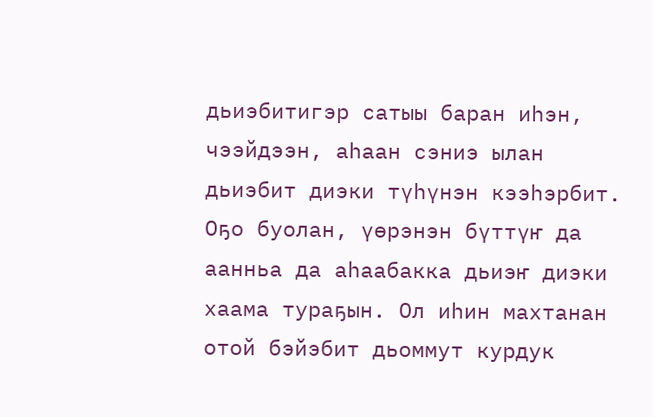дьиэбитигэр сатыы баран иһэн, чээйдээн, аһаан сэниэ ылан дьиэбит диэки түһүнэн кээһэрбит. Оҕо буолан, үөрэнэн бүттүҥ да аанньа да аһаабакка дьиэҥ диэки хаама тураҕын. Ол иһин махтанан отой бэйэбит дьоммут курдук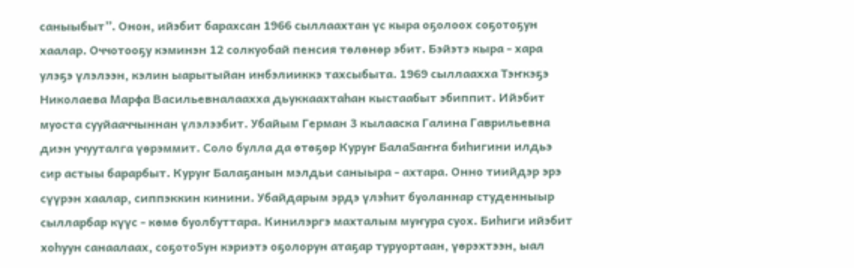саныыбыт”. Онон, ийэбит барахсан 1966 сыллаахтан үс кыра оҕолоох соҕотоҕун хаалар. Оччотооҕу кэминэн 12 солкуобай пенсия төлөнөр эбит. Бэйэтэ кыра - хара улэҕэ үлэлээн, кэлин ыарытыйан инбэлииккэ тахсыбыта. 1969 сыллаахха Тэҥкэҕэ Николаева Марфа Васильевналаахха дьуккаахтаһан кыстаабыт эбиппит. Ийэбит муоста сууйааччыннан үлэлээбит. Убайым Герман 3 кылааска Галина Гаврильевна диэн учууталга үөрэммит. Соло булла да өтөҕөр Куруҥ Бала5аҥҥа биhигини илдьэ сир астыы барарбыт. Куруҥ Балаҕанын мэлдьи саныыра - ахтара. Онно тиийдэр эрэ сүүрэн хаалар, сиппэккин кинини. Убайдарым эрдэ үлэһит буоланнар студенныыр сылларбар күүс - көмө буолбуттара. Кинилэргэ махталым муҥура суох. Биһиги ийэбит хоhуун санаалаах, соҕото5ун кэриэтэ оҕолорун атаҕар туруортаан, үөрэхтээн, ыал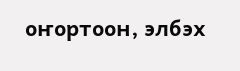оҥортоон, элбэх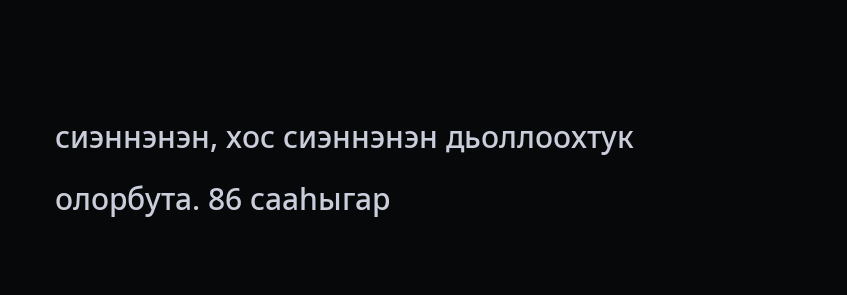сиэннэнэн, хос сиэннэнэн дьоллоохтук олорбута. 86 сааһыгар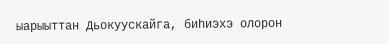ыарыыттан Дьокуускайга, биhиэхэ олорон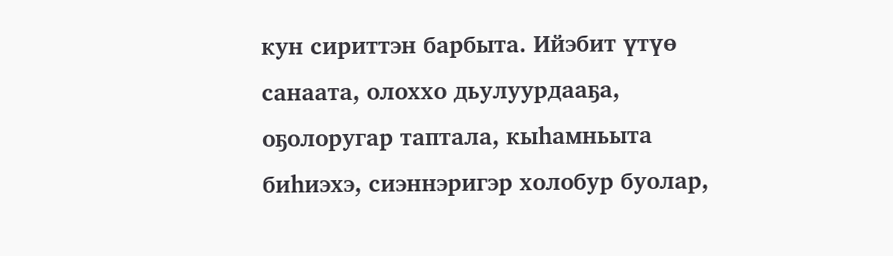кун сириттэн барбыта. Ийэбит үтүө санаата, олоххо дьулуурдааҕа, оҕолоругар таптала, кыhамньыта биhиэхэ, сиэннэригэр холобур буолар,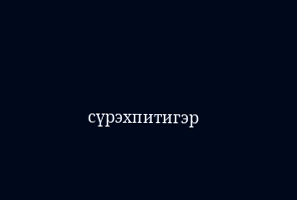сүрэхпитигэр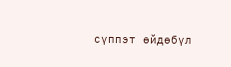сүппэт өйдөбүл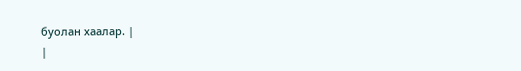буолан хаалар. |
|